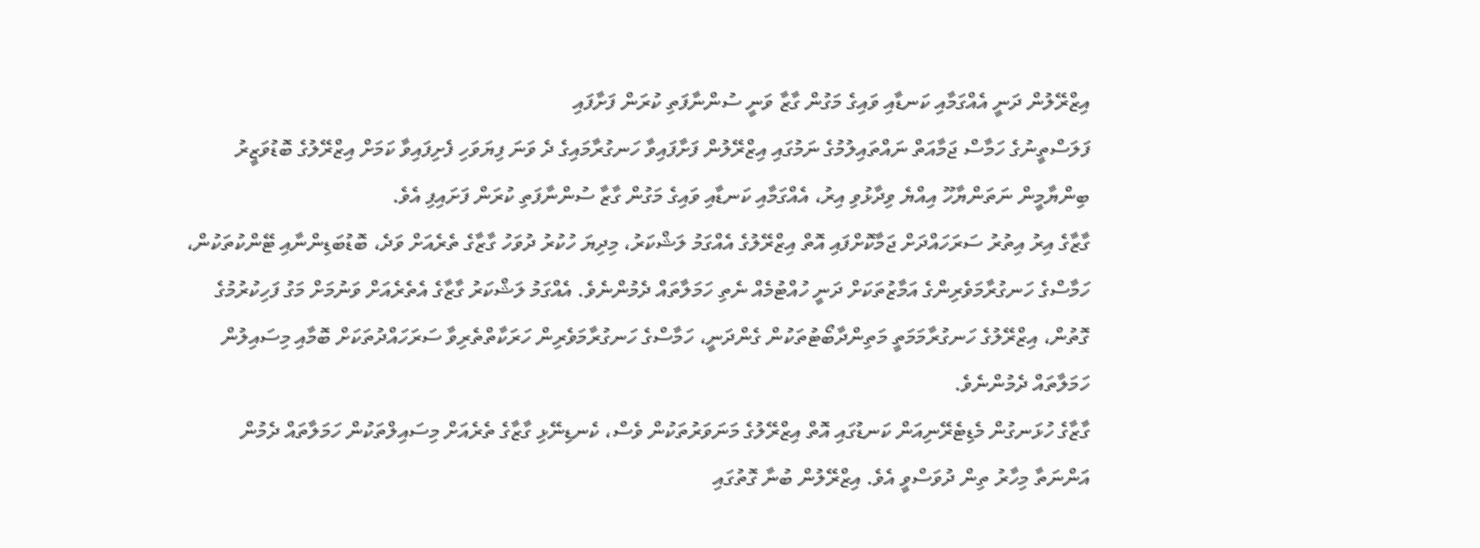އިޒްރޭލުން ދަނީ އެއްގަމާއި ކަނޑާއި ވައިގެ މަގުން ގާޒާ ވަނީ ސުންނާފަތި ކުރަން ފަށާފައި
ފަލަސްތީނުގެ ހަމާސް ޖަމާއަތް ނައްތައިލުމުގެ ނަމުގައި އިޒްރޭލުން ފަށާފައިވާ ހަނގުރާމައިގެ ދެ ވަނަ ފިޔަވަހި ފެށިފައިވާ ކަމަށް އިޒްރޭލުގެ ބޮޑުވަޒީރު ބިންޔާމީން ނަތަންޔާހޫ އިއްޔެ ވިދާޅުވި އިރު، އެއްގަމާއި ކަނޑާއި ވައިގެ މަގުން ގާޒާ ސުންނާފަތި ކުރަން ފަށައިފި އެވެ.
ގާޒާގެ އިރު އިތުރު ސަރަހައްދަށް ޖަމާކޮށްފައި އޮތް އިޒްރޭލުގެ އެއްގަމު ލަޝްކަރު، މިދިޔަ ހުކުރު ދުވަހު ގާޒާގެ ތެރެއަށް ވަދެ، ބޮޑުބަޑިންނާއި ޓޭންކުތަކުން، ހަމާސްގެ ހަނގުރާމަވެރިންގެ އަމާޒުތަކަށް ދަނީ ހުއްޓުމެއް ނެތި ހަމަލާތައް ދެމުންނެވެ. އެއްގަމު ލަޝްކަރު ގާޒާގެ އެތެރެއަށް ވަނުމަށް މަގު ފަހިކުރުމުގެ ގޮތުން، އިޒްރޭލުގެ ހަނގުރާމަމަތީ މަތިންދާބޯޓުތަކުން ގެންދަނީ، ހަމާސްގެ ހަނގުރާމަވެރިން ހަރަކާތްތެރިވާ ސަރަހައްދުތަކަށް ބޮމާއި މިސައިލުން ހަމަލާތައް ދެމުންނެވެ.
ގާޒާގެ ހުޅަނގުން މެޑިޓެރޭނިއަން ކަނޑުގައި އޮތް އިޒްރޭލުގެ މަނަވަރުތަކުން ވެސް، ކެނޑިނޭޅި ގާޒާގެ ތެރެއަށް މިސައިލްތަކުން ހަމަލާތައް ދެމުން އަންނަތާ މިހާރު ތިން ދުވަސްވީ އެވެ. އިޒްރޭލުން ބުނާ ގޮތުގައި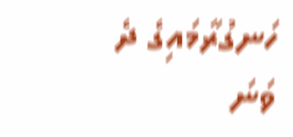ހަނގުރާމައިގެ ދެ ވަނަ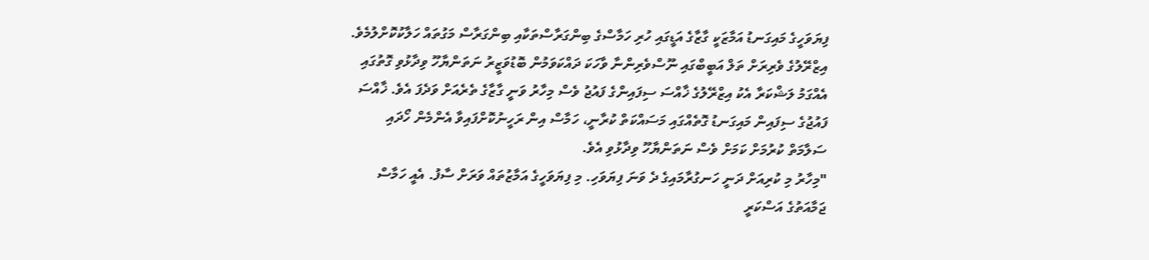ފިޔަވަހީގެ މައިގަނޑު އަމާޒަކީ ގާޒާގެ އަޑީގައި ހުރި ހަމާސްގެ ބިންގަރާސްތަކާއި ބިންގަރާސް މަގުތައް ހަލާކުކޮށްލުމެވެ.
އިޒްރޭލުގެ ވެރިރަށް ތަލް އަބީބްގައި ނޫސްވެރިންނާ ވާހަކަ ދައްކަވަމުން ބޮޑުވަޒީރު ނަތަންޔާހޫ ވިދާޅުވި ގޮތުގައި އެއްގަމު ލަޝްކަރާ އެކު އިޒްރޭލުގެ ޚާއްސަ ސިފައިންގެ ފައުޖު ވެސް މިހާރު ވަނީ ގާޒާގެ ތެރެއަށް ވަދެފަ އެވެ. ޚާއްސަ ފައުޖުގެ ސިފައިން މައިގަނޑު ގޮތެއްގައި މަސައްކަތް ކުރާނީ، ހަމާސް އިން ރަހީނުކޮށްފައިވާ އެންމެން ހޯދައި ސަލާމަތް ކުރުމަށް ކަމަށް ވެސް ނަތަންޔާހޫ ވިދާޅުވި އެވެ.
"މިހާރު މި ކުރިއަށް ދަނީ ހަނގުރާމައިގެ ދެ ވަނަ ފިޔަވަހި. މި ފިޔަވަހީގެ އަމާޒުތައް ވަރަށް ސާފު. އެއީ ހަމާސް ޖަމާއަތުގެ އަސްކަރީ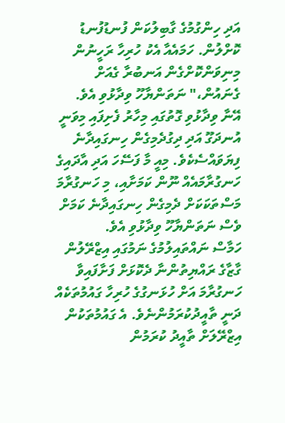އަދި ހިންގުމުގެ ގާބިލުކަން ފުނޑުފުނޑު ކޮށްލުން. ހަމައެއާ އެކު ހުރިހާ ރަހީނުން މިނިވަންކޮށްގެން އަނބުރާ ގެއަށް ގެނައުން،" ނަތަންޔާހޫ ވިދާޅުވި އެވެ.
އޭނާ ވިދާޅުވި ގޮތުގައި މިހާރު ފެށިފައި މިވަނީ އުނދަގޫ އަދި ދިގުދެމިގެން ހިނގައިދާނެ ފިޔަވައްސެކެވެ. މިއީ މާ ފަސޭހަ އަދި އާދައިގެ ހަނގުރާމައެއް ނޫން ކަމަށާއި، މި ހަނގުރާމަ މަސްތަކަކަށް ދެމިގެން ހިނގައިދާނެ ކަމަށް ވެސް ނަތަންޔާހޫ ވިދާޅުވި އެވެ.
ހަމާސް ނައްތައިލުމުގެ ނަމުގައި އިޒްރޭލުން ގާޒާގެ ރައްޔިތުންނާ ދެކޮޅަށް ފަށާފައިވާ ހަނގުރާމަ އަށް ހުޅަނގުގެ ހުރިހާ ގައުމުތަކެއް ދަނީ ތާއީދުކުރަމުންނެވެ. އެ ގައުމުތަކުން އިޒްރޭލަށް ތާއީދު ކުރަމުން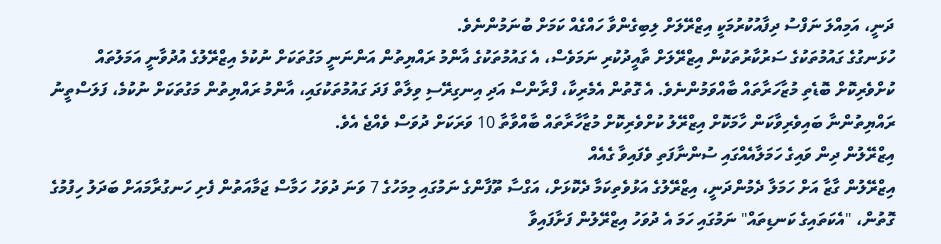ދަނީ، އަމިއްލަ ނަފްސު ދިފާއުކުރުމަކީ އިޒްރޭލަށް ލިބިގެންވާ ހައްގެއް ކަމަށް ބުނަމުންނެވެ.
ހުޅަނގުގެ ގައުމުތަކުގެ ސަރުކާރުތަކުން އިޒްރޭލަށް ތާއީދުކުރި ނަމަވެސް، އެ ގައުމުތަކުގެ އާންމު ރައްޔިތުން އަންނަނީ މަގުތަކަށް ނުކުމެ އިޒްރޭލުގެ އުދުވާނީ އަމަލުތައް ކުށްވެރިކޮށް ބޮޑެތި މުޒާހަރާތައް ބާއްވަމުންނެވެ. އެ ގޮތުން އެމެރިކާ، ފްރާންސް އަދި އިނގިރޭސި ވިލާތް ފަދަ ގައުމުތަކުގައި، އާންމު ރައްޔިތުން މަގުތަކަށް ނުކުމެ، ފަލަސްތީނު ރައްޔިތުންނާ ބައިވެރިވާކަން ހާމަކޮށް އިޒްރޭލު ކުށްވެރިކޮށް މުޒާހާރާތައް ބާއްވާތާ 10 ވަރަކަށް ދުވަސް ވެއްޖެ އެވެ.
އިޒްރޭލުން ދިން ވައިގެ ހަމަލާއެއްގައި ސުންނާފަތި ވެފައިވާ ގެއެއް
އިޒްރޭލުން ގާޒާ އަށް ހަމަލާ ދެމުންދަނީ، އިޒްރޭލުގެ އަޅުވެތިކަމާ ދެކޮޅަށް، އަގްސާ ތޫފާންގެ ނަމުގައި މިމަހުގެ 7 ވަނަ ދުވަހު ހަމާސް ޖަމާއަތުން ފެށި ހަނގުރާމައަށް ބަދަލު ހިފުމުގެ ގޮތުން، "އެކަތައިގެ ކަނޑިތައް" ނަމުގައި ހަމަ އެ ދުވަހު އިޒްރޭލުން ފަށާފައިވާ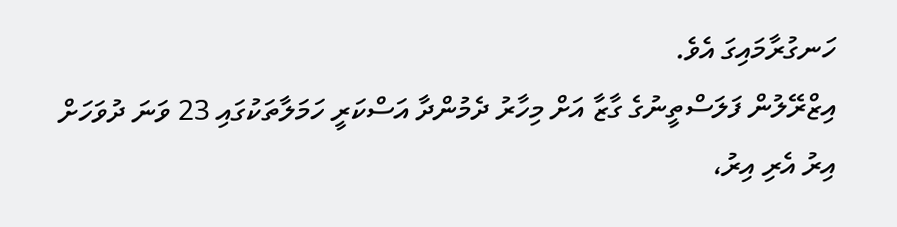ހަނގުރާމައިގަ އެވެ.
އިޒްރޭލުން ފަލަސްތީނުގެ ގާޒާ އަށް މިހާރު ދެމުންދާ އަސްކަރީ ހަމަލާތަކުގައި 23 ވަނަ ދުވަހަށް އިރު އެރި އިރު،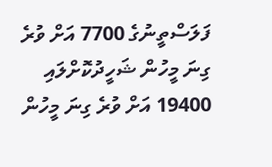ފަލަސްތީނުގެ 7700 އަށް ވުރެ ގިނަ މީހުން ޝަހީދުކޮށްލައި 19400 އަށް ވުރެ ގިނަ މީހުން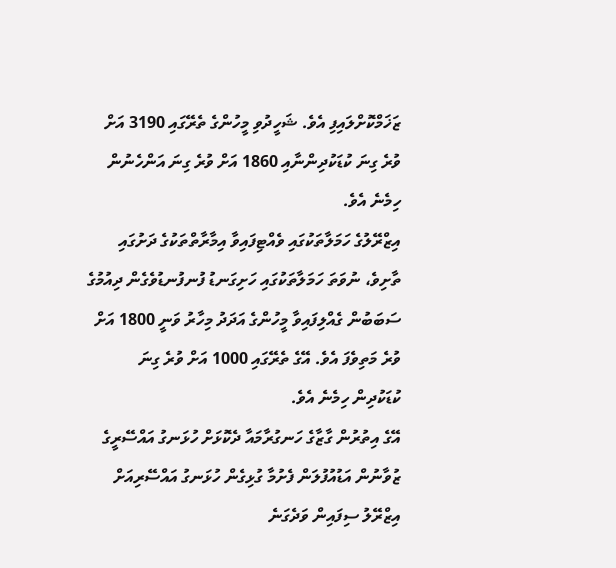ޒަޚަމްކޮށްލައިފި އެވެ. ޝަހީދުވި މީހުންގެ ތެރޭގައި 3190 އަށް ވުރެ ގިނަ ކުޑަކުދިންނާއި 1860 އަށް ވުރެ ގިނަ އަންހެނުން ހިމެނެ އެވެ.
އިޒްރޭލުގެ ހަމަލާތަކުގައި ވެއްޓިފައިވާ އިމާރާތްތަކުގެ ދަށުގައި ތާށިވެ، ނުވަތަ ހަމަލާތަކުގައި ހަށިގަނޑު ފުނފުނޑުވެގެން ދިއުމުގެ ސަބަބުން ގެއްލިފައިވާ މީހުންގެ އަދަދު މިހާރު ވަނީ 1800 އަށް ވުރެ މަތިވެފަ އެވެ. އޭގެ ތެރޭގައި 1000 އަށް ވުރެ ގިނަ ކުޑަކުދިން ހިމެނެ އެވެ.
އޭގެ އިތުރުން ގާޒާގެ ހަނގުރާމައާ ދެކޮޅަށް ހުޅަނގު އައްސޭރީގެ ޒުވާނުން އަޑުއުފުލަން ފެށުމާ ގުޅިގެން ހުޅަނގު އައްސޭރިއަށް އިޒްރޭލު ސިފައިން ވަދެގަނެ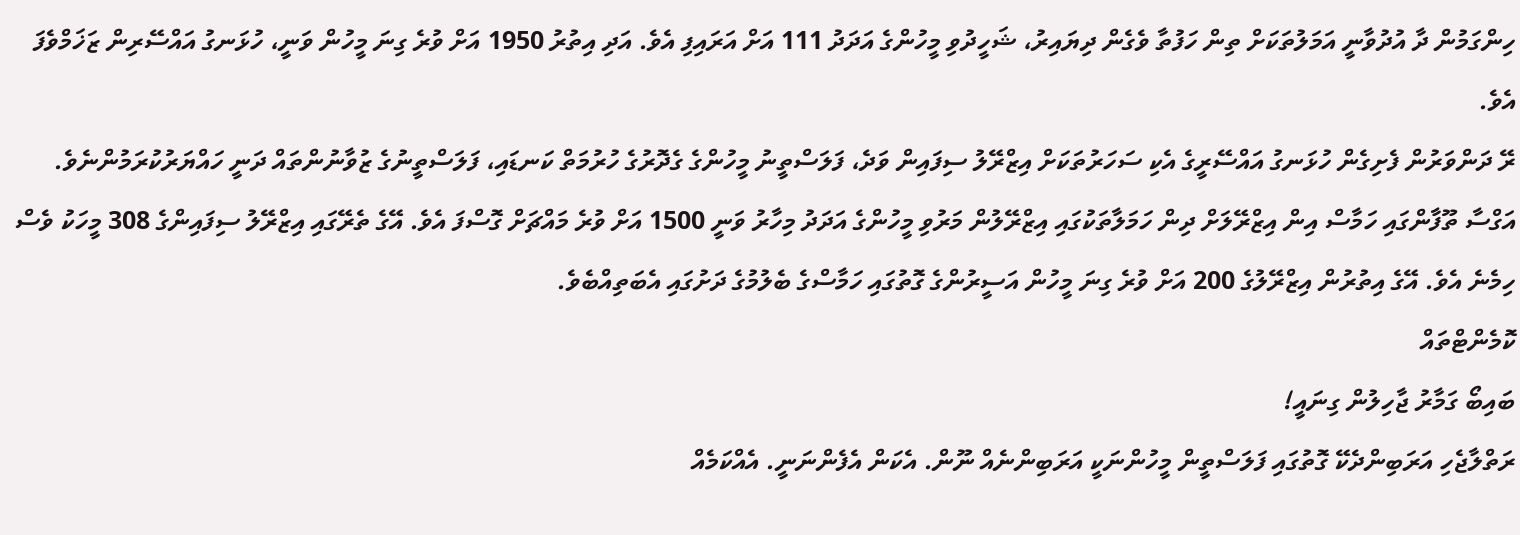ހިންގަމުން ދާ އުދުވާނީ އަމަލުތަކަށް ތިން ހަފުތާ ވެގެން ދިޔައިރު، ޝަހީދުވި މީހުންގެ އަދަދު 111 އަށް އަރައިފި އެވެ. އަދި އިތުރު 1950 އަށް ވުރެ ގިނަ މީހުން ވަނީ، ހުޅަނގު އައްސޭރިން ޒަޚަމްވެފަ އެވެ.
ރޭ ދަންވަރުން ފެށިގެން ހުޅަނގު އައްސޭރީގެ އެކި ސަހަރުތަކަށް އިޒްރޭލު ސިފައިން ވަދެ، ފަލަސްތީނު މީހުންގެ ގެދޮރުގެ ހުރުމަތް ކަނޑައި، ފަލަސްތީނުގެ ޒުވާނުންތައް ދަނީ ހައްޔަރުކުރަމުންނެވެ.
އަގްސާ ތޫފާންގައި ހަމާސް އިން އިޒްރޭލަށް ދިން ހަމަލާތަކުގައި އިޒްރޭލުން މަރުވި މީހުންގެ އަދަދު މިހާރު ވަނީ 1500 އަށް ވުރެ މައްޗަށް ގޮސްފަ އެވެ. އޭގެ ތެރޭގައި އިޒްރޭލު ސިފައިންގެ 308 މީހަކު ވެސް ހިމެނެ އެވެ. އޭގެ އިތުރުން އިޒްރޭލުގެ 200 އަށް ވުރެ ގިނަ މީހުން އަސީރުންގެ ގޮތުގައި ހަމާސްގެ ބެލުމުގެ ދަށުގައި އެބަތިއްބެވެ.
ކޮމެންޓްތައް
ބައިބޯ ގަމާރު ޖާހިލުން ގިނައީ!
ރަތްލާޖެހި އަރަބިންދެކޭ ގޮތުގައި ފަލަސްތީން މީހުންނަކީ އަރަބިންނެއް ނޫން. އެކަން އެފެންނަނީ. އެއްކަމެއް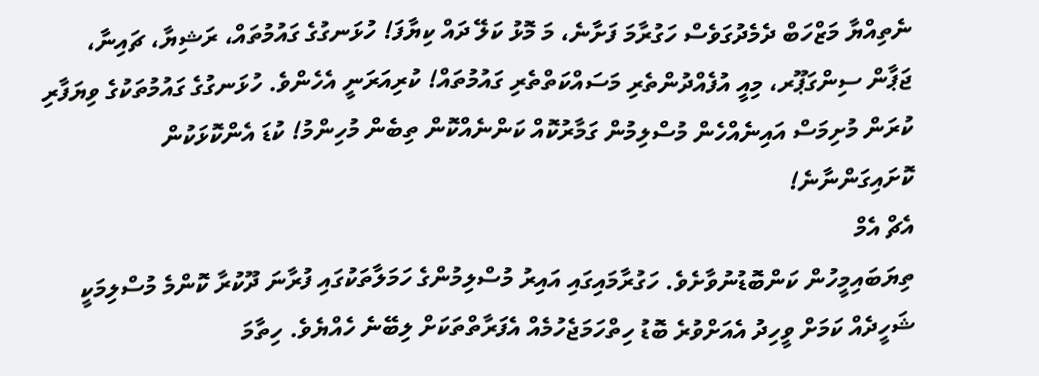ނެތިއްޔާ މަޒްހަބް ދެމެދުގަވެސް ހަގުރާމަ ފަށާނެ، މަ މޮޅު ކަލޭ ދައް ކިޔާފަ! ހުޅަނގުގެ ގައުމުތައް، ރަޝިޔާ، ޗައިނާ، ޖަޕާން ސިންގަޕޫރ، މިއީ އުފެއްދުންތެރި މަސައްކަތްތެރި ގައުމުތައް! ކުރިއަރަނީ އެހެންވެ. ހުޅަނގުގެ ގައުމުތަކުގެ ވިޔަފާރި ކުރަން މުށިމަސް އައިނެއްހެން މުސްލިމުން ގަމާރުކޮއް ކަންނެއްކޮން ތިބެން މުހިންމު! ކުޑަ އެންކޮޅަކުން ކޮށައިގަންނާނެ!
އެޗް އެމް
ތިޔަބައިމީހުން ކަންބޮޑުނުވާށެވެ. ހަގުރާމައިގައި އައިރު މުސްލިމުންގެ ހަމަލާތަކުގައި ފުރާނަ ދޫކުރާ ކޮންމެ މުސްލިމަކީ ޝަހީދެއް ކަމަށް ވީހިދު އެއަށްވުރެ ބޮޑު ހިތްހަމަޖެހުމެއް އެފަރާތްތަކަށް ލިބޭނެ ހެއްޔެވެ. ހިތާމަ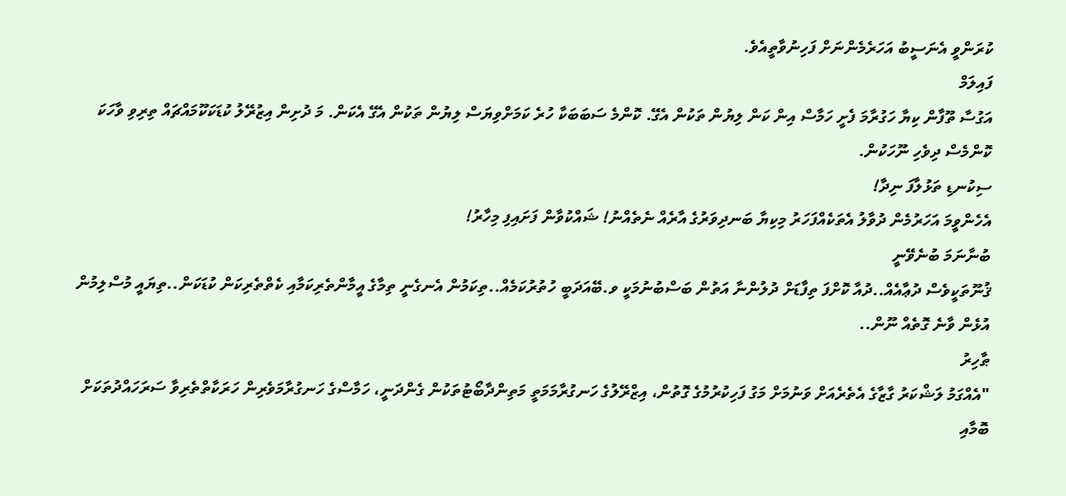ކުރަންވީ އެނަސީބު އަހަރެމެންނަށް ފަހިނުވާތީއެވެ.
ފައިލަމް
އަގުސާ ތޫފާން ކިޔާ ހަގުރާމަ ފެށީ ހަމާސް އިން ކަން ލިޔުން ތަކުން އެގޭ. ކޮންމެ ސަބަބަކާ ހުރެ ކަމަށްވިޔަސް ލިޔުން ތަކުން އެގޭ އެކަން. މަ ދުށިން އިޒުރޭލު ކުޑަކަކޫމައްޗައް ތިރިވި ވާހަކަ ކޮންމެސް ދިވެހި ނޫހަކުން.
ސިކުނޑި ތަޅުލާފަ ނިދާ!
އެހެންވީމަ އަހަރުމެން ދުވާލު އެތަކެއްފަހަރު މިކިޔާ ބަނދިވަރުގެ އާރެއް ނެތެއްނު! ޝައްކުވާން ފަށައިފި މިހާރު!
ބުނާނަމަ ބުނެވޭނީ
ޤުނޫތަކީވެސް ދުޢާއެއް..ދުއާ ކޮށްފަ ތިފާޑަށް ދުލުންނާ އަތުން ބަސްބުނުމަކީ ވ.ބޭއަދަބީ ހުތުރުކަމެއް..ތިކަމުން އެނގެނީ ތިމާގެ އީމާންތެރިކަމާއި ކެތްތެރިކަން ކުޑަކަން..ތިޔައީ މުސްލިމުން އުޅެން ވާނެ ގޮތެއް ނޫން..
ޠާހިރު
"އެއްގަމު ލަޝްކަރު ގާޒާގެ އެތެރެއަށް ވަނުމަށް މަގު ފަހިކުރުމުގެ ގޮތުން، އިޒްރޭލުގެ ހަނގުރާމަމަތީ މަތިންދާބޯޓުތަކުން ގެންދަނީ، ހަމާސްގެ ހަނގުރާމަވެރިން ހަރަކާތްތެރިވާ ސަރަހައްދުތަކަށް ބޮމާއި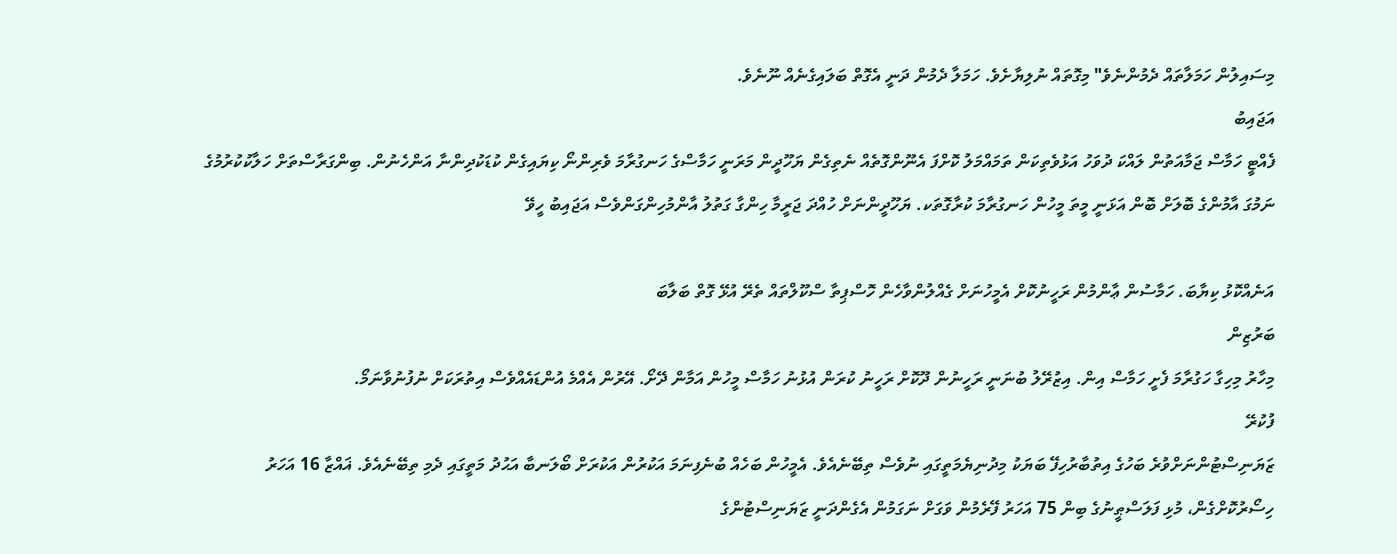މިސައިލުން ހަމަލާތައް ދެމުންނެވެ" މިގޮތައް ނުލިޔާށެވެ. ހަމަލާ ދެމުން ދަނީ އެގޮތް ބަލައިގެނެއް ނޫނެވެ.
އަޖައިބު
ފެއްޓީ ހަމާސް ޖަމާއަތުން ލައްކަ ދުވަހު އަޅުވެތިކަން ތަމައްމަލު ކޮށްފަ އެނޫންގޮތެއް ނެތިގެން ޔަހޫދީން މަރަނީ ހަމާސްގެ ހަނގުރާމަ ވެރިންނޯ ކިޔައިގެން ކުޑަކުދިންނާ އަންހެނުން. ބިންގަރާސްތަށް ހަލާކުކުރުމުގެ ނަމުގަ އާމުންގެ ބޮލަށް ބޮން އަޅަނީ މީތަ މީހުން ހަނގުރާމަ ކުރާގޮތަކ. ޔަހޫދީންނަށް ހުއްދަ ޖަރީމާ ހިންގާ ގަތުލު އާންމުހިންގަންވެސް އަޖައިބު ހީވޭ

އަނެއްކޮޅު ކިޔާބަ. ހަމާސުން ޢާންމުން ރަހީނުކޮށް އެމީހުނަށް ގެއްލުންވާހެން ހޮސްޕިތާ ސްކޫލްތައް ތެރޭ އުޅޭ ގޮތް ބަލާބަ
ބަރުޒިން
މިހާރު މިހިގާ ހަގުރާމަ ފެށީ ހަމާސް އިން. އިޒުރޭލު ބުނަނީ ރަހީނުން ދޫކޮށް ރަހީނު ކުރަން އުޅުނު ހަމާސް މީހުން އަމާން ދޭށޯ. އޭރުން އެއްމެ އުންޑައެއްވެސް އިތުރަކަށް ނުފުނުވާނަމޯ.
ފުކުރޭ
ޒަޔަނިސްޓުންނަށްވުރެ ބަހުގެ އިތުބާރުހިފޭ ބަޔަކު މިދުނިޔެމަތީގައި ނުވެސް ތިބޭނެއެވެ. އެމީހުން ބަހެއް ބުނެފިނަމަ އަކުރުން އަކުރަށް ބޯލަނބާ އަޙުދު މަތީގައި ދެމި ތިބޭނެއެވެ. ޣައްޒާ 16 އަހަރު ހިސޯރުކޮށްގެން، މުޅި ފަލަސްޠީނުގެ ބިން 75 އަހަރު ފޭރެމުން ވަގަށް ނަގަމުން އެގެންދަނީ ޒަޔަނިސްޓުންގެ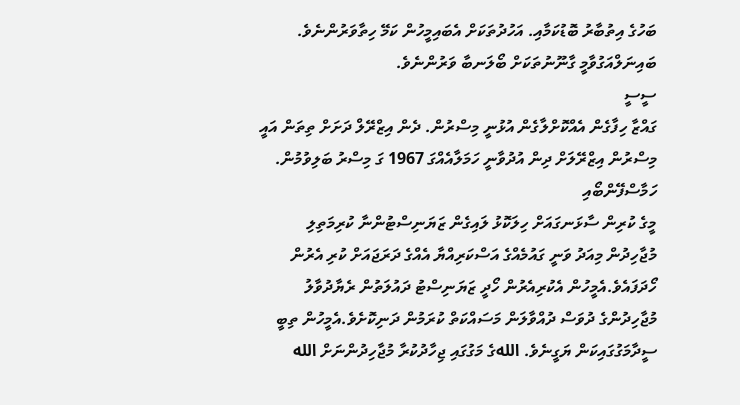ބަހުގެ އިތުބާރު ބޮޑުކަމާއި. އަހުދުތަކަށް އެބައިމީހުން ކަމޭ ހިތާވަރުންނެވެ. ބައިނަލްއަގުވާމީ ގާނޫނުތަކަށް ބޯލަނބާ ވަރުންނެވެ.
ސީސީ
ގައްޒާ ހިފާގެން އެއްކޮށްލާގެން އުޅުނީ މިސްރުން. ދެން އިޒްރޭލް ދަށަށް ތިތަން އައީ މިސްރުން އިޒްރޭލަށް ދިން އުދުވާނީ ހަމަލާއެއްގަ 1967 ގަ މިސްރު ބަލިވުމުން.
ހަމާސްފޭންބޯއި
މީގެ ކުރިން ސާޅަނގައަށް ހިލަކޮޅު ލައިގެން ޒަޔަނިސްޓުންނާ ކުރިމަތިލި މުޖާހިދުން މިއަދު ވަނީ ގައުމެއްގެ އަސްކަރިއްޔާ އެއްގެ ދަރަޖައަށް ކުރި އެރުން ހޯދަފައެވެ.އެމީހުން އެކުރިއެރުން ހޯދީ ޒަޔަނިސްޓު ދައުލަތުން ރެޔާދުވާލު މުޖާހިދުންގެ ދުވަސް ދުއްވާލަން މަސައްކަތް ކުރަމުން ދަނިކޮށެވެ.އެމީހުން ތިބީ ސީދާމަގުގައިކަން ޔަގީނެވެ. اللهގެ މަގުގައި ޖިހާދުކުރާ މުޖާހިދުންނަށް الله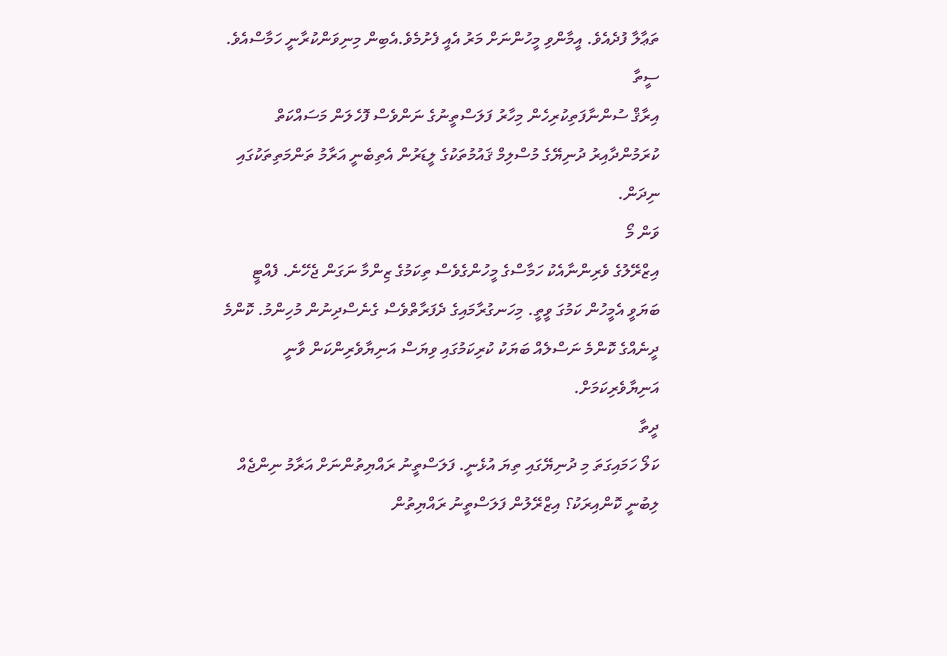ތަޢާލާ ފުދެއެވެ. އީމާންވި މީހުންނަށް މަރު އެއީ ފެށުމެވެ.އެބިން މިނިވަންކުރާނީ ހަމާސްއެވެ.
ސީތާ
އިރާޤް ސުންނާފަތިކުރިހެން މިހާރު ފަލަސްތީނުގެ ނަންވެސް ފޮހެލަން މަސައްކަތް ކުރަމުންދާއިރު ދުނިޔޭގެ މުސްލިމް ޤައުމުތަކުގެ ލީޑަރުން އެތިބެނީ އަރާމު ތަންމަތިތަކުގައި ނިދަން.
ވަން މޯ
އިޒްރޭލުގެ ވެރިންނާއެކު ހަމާސްގެ މީހުންގެވެސް ތިކަމުގެ ޒިންމާ ނަގަން ޖެހޭނެ. ފެއްޓީ ބަޔަވީ އެމީހުން ކަމުގަ ވީތީ. މިހަނގުރާމައިގެ ދެފަރާތްވެސް ގެނެސްދިނުން މުހިންމު. ކޮންމެ ދީނެއްގެ ކޮންމެ ނަސްލެއް ބަޔަކު ކުރިކަމުގައި ވިޔަސް އަނިޔާވެރިންކަން ވާނީ އަނިޔާވެރިކަމަށް.
ދީތާ
ކަލޯ ހަމައިގަތަ މި ދުނިޔޭގައި ތިޔަ އުޅެނީ. ފަލަސްތީނު ރައްޔިތުންނަށް އަރާމު ނިންޖެއް ލިބުނީ ކޮންއިރަކު؟ އިޒްރޭލުން ފަލަސްތީނު ރައްޔިތުން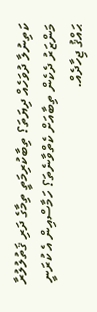ކަތިނުލާ ދުވަހެއް ދިޔަތަ؟ ތިބާކުރިމަތީ ތިމާގެ ދަރި ޤަތުލުލުރާ މަންޒަރު ދެކެން ތިބާއަށް ކެތްވާނެތަ؟ ހަމާސްއިން އެ ކުރަނީ ޙައްޤު ޖިހާދެއް.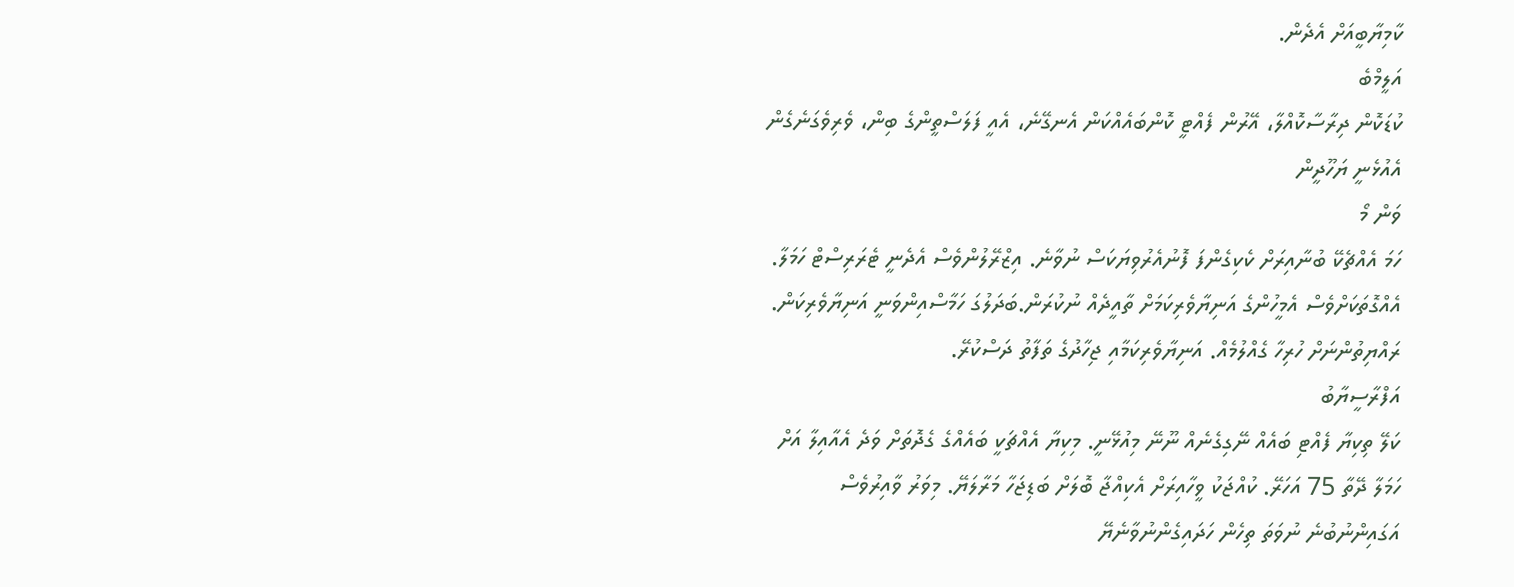ކާމިޔާބީއަށް އެދެން.
އަލީމްބެ
ކުޑަކޮން ދިރާސާކޮއްލާ، އޭރުން ފެއްޓީ ކޮންބައެއްކަން އެނގޭނެ، އެއީ ފަލަސްތީންގެ ބިން، ވެރިވެގަނެގެން އެއުޅެނީ ޔަހޫދީން
ވަން މޯ
ހަމަ އެއްޗެކޭ ބުނާއިރަށް ކެކިގެންފަ ފޮނުއެރުވިޔަކަސް ނުވާނެ. އިޒްރޭލުންވެސް އެދެނީ ޓެރަރިސްޓް ހަމަލާ. އެއްގޮތަކަށްވެސް އެމީހުންގެ އަނިޔާވެރިކަމަށް ތާއީދެއް ނުކުރަން.ބަދަލުގަ ހަމާސްއިންވަނީ އަނިޔާވެރިކަން. ރައްޔިތުންނަށް ހުރިހާ ގެއްލުމެއް. އަނިޔާވެރިކަމާއި ޖިހާދުގެ ތަފާތު ދަސްކުރޭ.
އަފްރާސީޔާބު
ކަލޭ ތިކިޔާ ފެއްޓި ބައެއް ނޭގިގެނެއް ނޫނޭ މިއުޅޭނީ. މިކިޔާ އެއްޗަކީ ބައެއްގެ ގެދޮތަށް ވަދެ އެއާއިލާ އަށް ހަމަލާ ދޭތާ 75 އަހަރޭ. ކުއްޖަކު ވީހާއިރަށް އެކިއްޖާ ބޮލަށް ބަޑިޖަހާ މަރާލަޔޭ. މިވަރު ވާއިރުވެސް އަގައިންނުބުނެ ނުވަތަ ތިހެން ހަދައިގެންނުވާނެޔޭ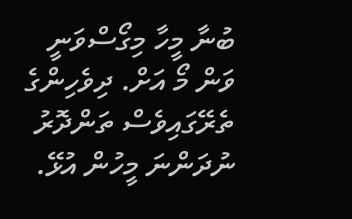ބުނާ މީހާ މިގޯސްވަނީ ވަން މޯ އަށް. ދިވެހިންގެ ތެރޭގައިވެސް ތަންދޮރު ނުދަންނަ މީހުން އުޅޭ.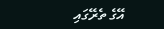އޭގެ ތެރޭގައި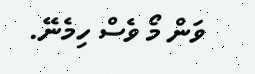ވަން މޯ ވެސް ހިމެނޭ.